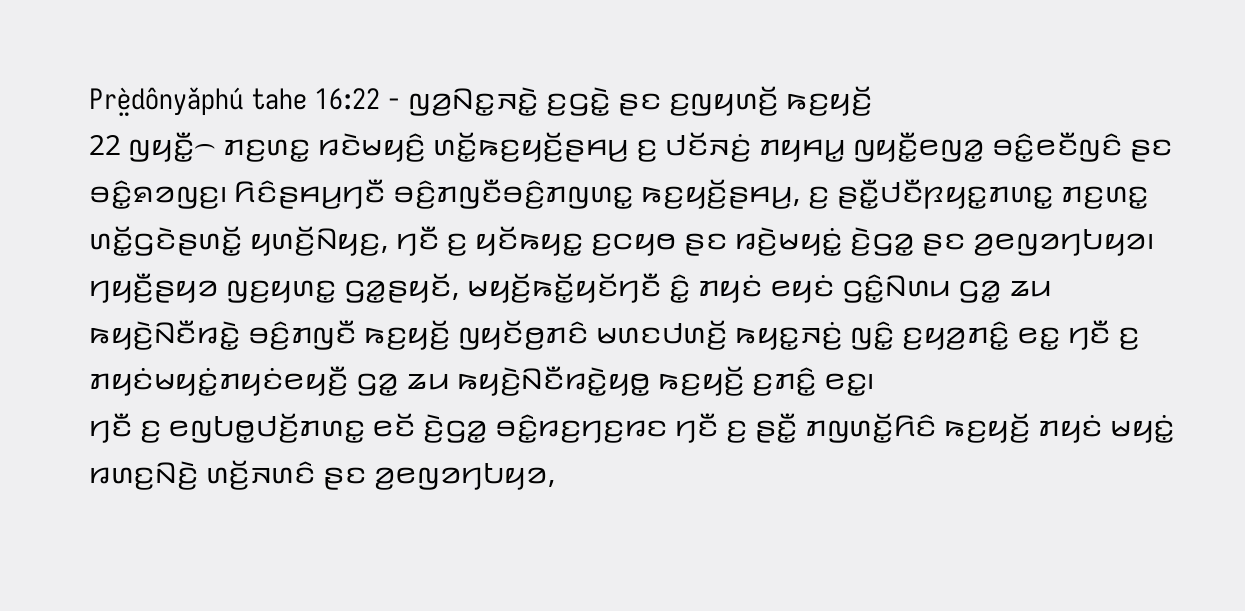Prè̤dônyǎphú tahe 16:22 - ꤜꤤ꤬ꤡꤢ꤭ꤏꤢꤧ꤭ ꤢ꤬ꤞꤢꤧ꤭ ꤔꤢ ꤢ꤬ꤜꤟꤛꤢꤩ꤬ ꤒꤢ꤬ꤟꤢꤩ꤬
22 ꤜꤟꤢꤪ꤭꤮ ꤊꤢ꤬ꤛꤢ꤭ ꤙꤢꤧꤗꤟꤢꤨ꤬ ꤛꤢꤩ꤭ꤒꤢ꤬ꤟꤢꤩ꤬ꤔꤌꤣ꤬ ꤢ꤬ ꤓꤢꤩꤏꤢꤦ꤬ ꤊꤟꤌꤣ꤭ ꤜꤟꤢꤪ꤭ꤕꤜꤤ꤭ ꤋꤢꤨ꤭ꤕꤢꤪꤜꤢꤨ ꤔꤢ ꤋꤢꤨ꤭ꤎꤤꤜꤢ꤬꤯ ꤖꤢꤨꤔꤌꤣ꤬ꤚꤢꤪ ꤋꤢꤨ꤬ꤊꤜꤢꤪꤋꤢꤨ꤬ꤊꤜꤛꤢ꤭ ꤒꤢ꤬ꤟꤢꤩ꤬ꤔꤌꤣ꤬, ꤢ꤬ ꤔꤢꤪ꤭ꤓꤢꤪꤐꤟꤢ꤭ꤊꤛꤢ꤭ ꤊꤢ꤬ꤛꤢ꤭ ꤛꤢꤩ꤭ꤞꤢꤧꤔꤛꤢꤩ꤭ ꤟꤛꤢꤩ꤬ꤡꤟꤢ꤬, ꤚꤢꤪ ꤢ꤬ ꤟꤢꤩꤒꤟꤢ꤭ ꤢ꤬ꤍꤟꤥ ꤔꤢ ꤙꤢꤧ꤬ꤗꤟꤢꤦ꤭ ꤢꤧ꤬ꤞꤤ꤭ ꤔꤢ ꤤ꤬ꤕꤜꤤꤚꤝꤟꤤ꤯
ꤚꤟꤢꤪ꤬ꤔꤟꤤ ꤜꤢ꤬ꤟꤛꤢ꤭ ꤞꤤ꤭ꤔꤟꤢꤩ, ꤗꤟꤢꤩ꤬ꤒꤢꤩ꤭ꤟꤢꤩꤚꤢꤪ ꤢꤨ꤭ ꤊꤟꤢꤦ ꤕꤟꤢꤦ ꤞꤢꤨ꤭ꤡꤛꤣ ꤞꤤ꤭ ꤘꤣ ꤒꤟꤢꤧ꤬ꤡꤢꤪꤙꤢꤧ꤭ ꤋꤢꤨ꤬ꤊꤜꤢꤪ ꤒꤢ꤬ꤟꤢꤩ꤬ ꤜꤟꤢꤩꤥ꤬ꤊꤢꤨ ꤗꤛꤢꤓꤛꤢꤩ꤬ ꤒꤟꤢ꤭ꤏꤢꤦ꤬ ꤜꤢꤨ꤭ ꤢ꤬ꤟꤤ꤬ꤊꤢꤨ꤭ ꤕꤢ꤭ ꤚꤢꤪ ꤢ꤬ ꤊꤟꤢꤦꤗꤟꤢꤦ꤭ꤊꤟꤢꤦꤕꤟꤢꤪ꤬ ꤞꤤ꤭ ꤘꤣ ꤒꤟꤢꤧ꤬ꤡꤢꤪꤙꤢꤧ꤭ꤟꤥ꤭ ꤒꤢ꤬ꤟꤢꤩ꤬ ꤢ꤬ꤊꤢꤨ꤭ ꤕꤢ꤭꤯
ꤚꤢꤪ ꤢ꤬ ꤕꤜꤝꤥ꤭ꤓꤢꤩ꤬ꤊꤛꤢ꤭ ꤕꤢꤩ ꤢꤧ꤬ꤞꤤ꤭ ꤋꤢꤨ꤭ꤙꤢ꤬ꤚꤢ꤬ꤙꤢ ꤚꤢꤪ ꤢ꤬ ꤔꤢꤪ꤭ ꤊꤜꤛꤢꤩ꤭ꤖꤢꤨ ꤒꤢ꤬ꤟꤢꤩ꤬ ꤊꤟꤢꤦ ꤗꤟꤢꤦ꤭ ꤙꤛꤢ꤬ꤡꤢꤧ꤬ ꤛꤢꤩ꤬ꤏꤛꤢꤨ ꤔꤢ ꤤ꤬ꤕꤜꤤꤚꤝꤟꤤ,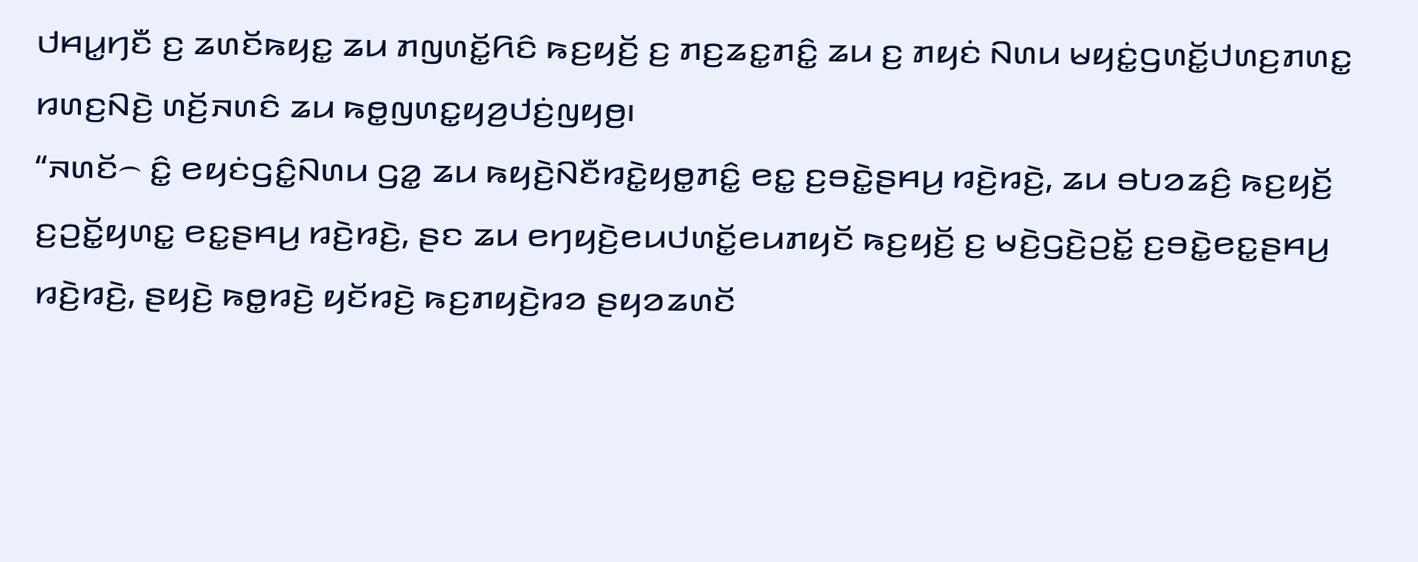ꤓꤌꤣ꤭ꤚꤢꤪ ꤢ꤬ ꤘꤛꤢꤩꤒꤟꤢ꤭ ꤘꤣ ꤊꤜꤛꤢꤩ꤭ꤖꤢꤨ ꤒꤢ꤬ꤟꤢꤩ꤬ ꤢ꤬ ꤊꤢ꤬ꤘꤢ꤭ꤊꤢꤨ꤭ ꤘꤣ ꤢ꤬ ꤊꤟꤢꤦ ꤡꤛꤣ ꤗꤟꤢꤦ꤭ꤞꤛꤢꤩ꤭ꤓꤛꤢ꤬ꤊꤛꤢ꤭ ꤙꤛꤢ꤬ꤡꤢꤧ꤬ ꤛꤢꤩ꤬ꤏꤛꤢꤨ ꤘꤣ ꤒꤥ꤭ꤜꤛꤢ꤭ꤟꤤ꤬ꤓꤢꤦ꤬ꤜꤟꤥ꤬꤯
“ꤏꤛꤢꤩ꤮ ꤢꤨ꤭ ꤕꤟꤢꤦꤞꤢꤨ꤭ꤡꤛꤣ ꤞꤤ꤭ ꤘꤣ ꤒꤟꤢꤧ꤬ꤡꤢꤪꤙꤢꤧ꤭ꤟꤥ꤭ꤊꤢꤨ꤭ ꤕꤢ꤭ ꤢ꤬ꤋꤢꤧ꤭ꤔꤌꤣ꤬ ꤙꤢꤧ꤬ꤙꤢꤧ꤬, ꤘꤣ ꤋꤝꤤꤘꤢꤨ꤬ ꤒꤢ꤬ꤟꤢꤩ꤬ ꤢ꤬ꤑꤢꤩ꤭ꤟꤛꤢ꤭ ꤕꤢ꤭ꤔꤌꤣ꤬ ꤙꤢꤧ꤬ꤙꤢꤧ꤬, ꤔꤢ ꤘꤣ ꤕꤚꤟꤢꤧ꤬ꤕꤣꤓꤛꤢꤩ꤭ꤕꤣꤊꤟꤢꤩ ꤒꤢ꤬ꤟꤢꤩ꤬ ꤢ꤬ ꤗꤢꤧ꤬ꤞꤢꤧ꤬ꤑꤢꤩ꤭ ꤢ꤬ꤋꤢꤧ꤭ꤕꤢ꤭ꤔꤌꤣ꤬ ꤙꤢꤧ꤬ꤙꤢꤧ꤬, ꤔꤟꤢꤧ꤬ ꤒꤥ꤭ꤙꤢꤧ꤬ ꤟꤢꤩꤙꤢꤧ꤬ ꤒꤢ꤬ꤊꤟꤢꤧ꤬ꤙꤤ ꤔꤟꤤꤘꤛꤢꤩ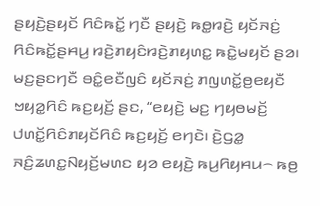ꤔꤟꤢꤧ꤬ꤔꤟꤢꤩ ꤖꤢꤨꤒꤢꤩ꤭ ꤚꤢꤪ ꤔꤟꤢꤧ꤬ ꤒꤥ꤭ꤙꤢꤧ꤬ ꤟꤢꤩꤏꤢꤦ꤬ ꤖꤢꤨꤒꤢꤩ꤭ꤔꤌꤣ꤬ ꤙꤢꤧ꤬ꤊꤟꤢꤨꤙꤢꤧ꤬ꤊꤟꤛꤢ꤭ ꤒꤢꤧ꤭ꤗꤟꤢꤩ ꤔꤤ꤯
ꤗꤢ꤬ꤔꤢꤚꤢꤪ ꤋꤢꤨ꤭ꤕꤢꤪꤜꤢꤨ ꤟꤢꤩꤏꤢꤦ꤬ ꤊꤜꤛꤢꤩ꤭ꤥ꤬ꤕꤟꤢꤪ ꤠꤟꤤ꤭ꤖꤢꤨ ꤒꤢ꤬ꤟꤢꤩ꤬ ꤔꤢ, “ꤕꤟꤢꤧ꤬ ꤗꤢ꤬ ꤚꤟꤥꤗꤢꤩ꤬ ꤓꤛꤢꤩ꤭ꤖꤢꤨꤊꤟꤢꤩꤖꤢꤨ ꤒꤢ꤬ꤟꤢꤩ꤬ ꤕꤚꤢꤧ꤯ ꤢꤧ꤬ꤞꤤ꤭ ꤏꤢꤨ꤬ꤘꤛꤢ꤭ꤡꤟꤢꤩ꤬ꤗꤛꤢ ꤟꤤ ꤕꤟꤢꤧ꤬ ꤒꤣ꤬ꤖꤟꤌꤣ꤮ ꤒꤥ꤬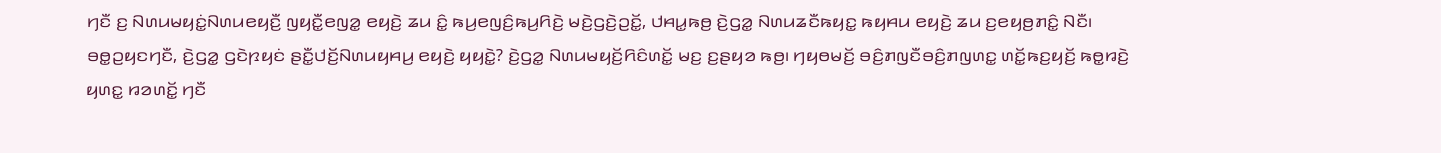ꤚꤢꤪ ꤢ꤬ ꤡꤛꤣꤗꤟꤢꤦ꤭ꤡꤛꤣꤕꤟꤢꤪ꤬ ꤜꤟꤢꤪ꤭ꤕꤜꤤ꤭ ꤕꤟꤢꤧ꤬ ꤘꤣ ꤢꤨ꤭ ꤒꤣ꤬ꤕꤜꤢꤨ꤬ꤒꤣ꤬ꤖꤢꤧ꤬ ꤗꤢꤧ꤬ꤞꤢꤧ꤬ꤑꤢꤩ꤭, ꤓꤌꤣ꤭ꤒꤥ꤬ ꤢꤧ꤬ꤞꤤ꤭ ꤡꤛꤣꤘꤢꤪꤒꤟꤢ꤭ ꤒꤟꤌꤣ ꤕꤟꤢꤧ꤬ ꤘꤣ ꤢ꤬ꤕꤟꤥ꤬ꤊꤢꤨ꤭ ꤡꤢꤪ꤯ ꤋꤥ꤭ꤑꤟꤢꤚꤢꤪ, ꤢꤧ꤬ꤞꤤ꤭ ꤞꤢꤧꤐꤟꤢꤦ ꤔꤢꤪ꤭ꤓꤢꤩ꤬ꤡꤛꤣꤟꤌꤣ꤬ ꤕꤟꤢꤧ꤬ ꤟꤟꤢꤧ꤭? ꤢꤧ꤬ꤞꤤ꤭ ꤡꤛꤣꤗꤟꤢꤩ꤬ꤖꤢꤨꤛꤢꤩ꤭ ꤗꤢ꤬ ꤢ꤬ꤔꤟꤤ ꤒꤥ꤬꤯ ꤚꤟꤥꤗꤢꤩ꤬ ꤋꤢꤨ꤬ꤊꤜꤢꤪꤋꤢꤨ꤬ꤊꤜꤛꤢ꤭ ꤛꤢꤩ꤭ꤒꤢ꤬ꤟꤢꤩ꤬ ꤒꤥ꤭ꤙꤢꤧ꤬ ꤟꤛꤢ꤭ ꤙꤤꤛꤢꤩ꤭ ꤚꤢꤪ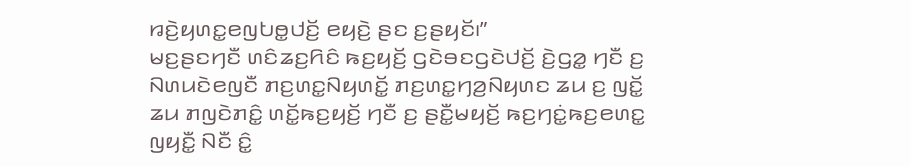ꤙꤢꤧ꤬ꤟꤛꤢ꤭ꤕꤜꤝꤥ꤭ꤓꤢꤩ꤬ ꤕꤟꤢꤧ꤬ ꤔꤢ ꤢ꤬ꤔꤟꤢꤩ꤯”
ꤗꤢ꤬ꤔꤢꤚꤢꤪ ꤛꤢꤨꤘꤢ꤬ꤖꤢꤨ ꤒꤢ꤬ꤟꤢꤩ꤬ ꤞꤢꤧꤋꤢꤞꤢꤧꤓꤢꤩ꤬ ꤢꤧ꤬ꤞꤤ꤭ ꤚꤢꤪ ꤢ꤬ ꤡꤛꤣꤢꤧꤕꤜꤢꤪ ꤊꤢ꤬ꤛꤢ꤭ꤡꤟꤛꤢꤩ꤭ ꤊꤢ꤬ꤛꤢ꤭ꤚꤤ꤬ꤡꤟꤛꤢ ꤘꤣ ꤢ꤬ ꤜꤢꤩ꤭ ꤘꤣ ꤊꤜꤢꤧꤊꤢꤨ꤭ ꤛꤢꤩ꤭ꤒꤢ꤬ꤟꤢꤩ꤬ ꤚꤢꤪ ꤢ꤬ ꤔꤢꤪ꤭ꤗꤟꤢꤩ꤬ ꤒꤢ꤬ꤚꤢꤦ꤭ꤒꤢ꤬ꤕꤛꤢ꤭ ꤜꤟꤢꤪ꤭ ꤡꤢꤪ ꤢꤨ꤭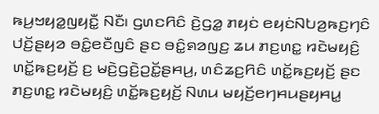ꤒꤣ꤬ꤠꤟꤤ꤭ꤜꤟꤢꤪ꤭ ꤡꤢꤪ꤯ ꤞꤛꤢꤖꤢꤨ ꤢꤧ꤬ꤞꤤ꤭ ꤊꤟꤢꤦ ꤕꤟꤢꤦꤡꤝꤤ꤬ꤒꤢ꤬ꤚꤢꤨ ꤓꤢꤩ꤬ꤔꤟꤤ ꤋꤢꤨ꤭ꤕꤢꤪꤜꤢꤨ ꤔꤢ ꤋꤢꤨ꤭ꤎꤤꤜꤢ꤬ ꤘꤣ ꤊꤢ꤬ꤛꤢ꤭ ꤙꤢꤧꤗꤟꤢꤨ꤬ ꤛꤢꤩ꤭ꤒꤢ꤬ꤟꤢꤩ꤬ ꤢ꤬ ꤗꤢꤧ꤬ꤞꤢꤧ꤬ꤑꤢꤩ꤭ꤔꤌꤣ꤬, ꤛꤢꤨꤘꤢ꤬ꤖꤢꤨ ꤛꤢꤩ꤭ꤒꤢ꤬ꤟꤢꤩ꤬ ꤔꤢ ꤊꤢ꤬ꤛꤢ꤭ ꤙꤢꤧꤗꤟꤢꤨ꤬ ꤛꤢꤩ꤭ꤒꤢ꤬ꤟꤢꤩ꤬ ꤡꤛꤣ ꤗꤟꤢꤩ꤬ꤕꤚꤌꤣꤔꤟꤌꤣ꤭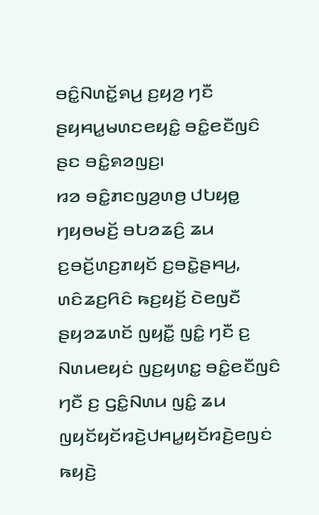ꤋꤢꤨ꤭ꤡꤛꤢꤩ꤭ꤎꤣ꤬ ꤢ꤬ꤟꤤ꤬ ꤚꤢꤪ ꤔꤟꤌꤣ꤭ꤗꤛꤢꤕꤟꤢꤨ꤭ ꤋꤢꤨ꤭ꤕꤢꤪꤜꤢꤨ ꤔꤢ ꤋꤢꤨ꤭ꤎꤤꤜꤢ꤬꤯
ꤙꤤ ꤋꤢꤨ꤭ꤊꤢꤜꤤ꤬ꤛꤥ꤬ ꤓꤝꤟꤥ꤭ ꤚꤟꤥꤗꤢꤩ꤬ ꤋꤝꤤꤘꤢꤨ꤬ ꤘꤣ ꤢ꤬ꤋꤢꤩ꤬ꤛꤢ꤬ꤊꤟꤢꤩ ꤢ꤬ꤋꤢꤧ꤭ꤔꤌꤣ꤬, ꤛꤢꤨꤘꤢ꤬ꤖꤢꤨ ꤒꤢ꤬ꤟꤢꤩ꤬ ꤢꤧꤕꤜꤢꤪ ꤔꤟꤤꤘꤛꤢꤩ ꤜꤟꤢꤪ꤭ ꤜꤢꤨ꤭ ꤚꤢꤪ ꤢ꤬ ꤡꤛꤣꤕꤟꤢꤦ ꤜꤢ꤬ꤟꤛꤢ꤭ ꤋꤢꤨ꤭ꤕꤢꤪꤜꤢꤨ ꤚꤢꤪ ꤢ꤬ ꤞꤢꤨ꤭ꤡꤛꤣ ꤜꤢꤨ꤭ ꤘꤣ ꤜꤟꤢꤩꤟꤢꤩꤙꤢꤧ꤬ꤓꤌꤣ꤭ꤟꤢꤩꤙꤢꤧ꤬ꤕꤜꤢꤦ ꤒꤟꤢꤧ꤬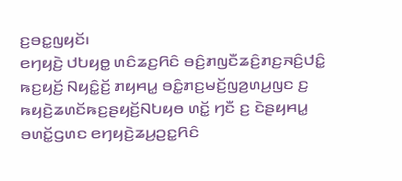ꤢ꤬ꤋꤢ꤭ꤜꤟꤢꤩ꤯
ꤕꤚꤟꤢꤧ꤬ ꤓꤝꤟꤥ꤭ ꤛꤢꤨꤘꤢ꤬ꤖꤢꤨ ꤋꤢꤨ꤬ꤊꤜꤢꤪꤘꤢꤨ꤬ꤊꤢ꤬ꤏꤢꤨ꤬ꤓꤢꤨ꤭ ꤒꤢ꤬ꤟꤢꤩ꤬ ꤡꤟꤢꤨ꤭ꤢꤩ꤬ ꤊꤟꤌꤣ꤭ ꤋꤢꤨ꤭ꤊꤢ꤬ꤗꤢꤩ꤬ꤜꤤ꤬ꤛꤣ꤬ꤜꤢ ꤢ꤬ ꤒꤟꤢꤧ꤬ꤘꤛꤢꤩꤒꤢ꤬ꤔꤟꤢꤩ꤬ꤡꤝꤟꤥ ꤛꤢꤩ꤭ ꤚꤢꤪ ꤢ꤬ ꤢꤧꤔꤟꤌꤣ꤭ ꤋꤛꤢꤩ꤭ꤞꤛꤢ ꤕꤚꤟꤢꤧ꤬ꤘꤣ꤬ꤑꤢ꤭ꤖꤢꤨ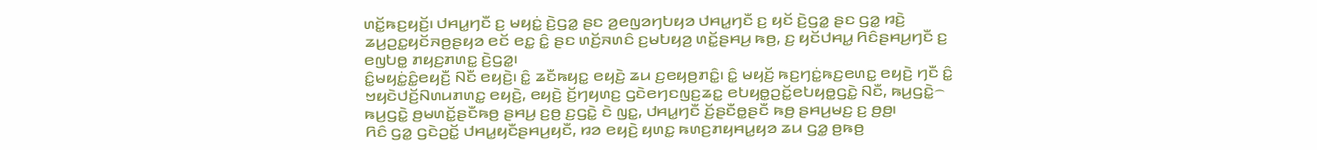ꤛꤢꤩ꤭ꤒꤢ꤬ꤟꤢꤩ꤬꤯ ꤓꤌꤣ꤭ꤚꤢꤪ ꤢ꤬ ꤗꤟꤢꤦ꤭ ꤢꤧ꤬ꤞꤤ꤭ ꤔꤢ ꤤ꤬ꤕꤜꤤꤚꤝꤟꤤ ꤓꤌꤣ꤭ꤚꤢꤪ ꤢ꤬ ꤟꤢꤩ ꤢꤧ꤬ꤞꤤ꤭ ꤔꤢ ꤞꤤ꤭ ꤙꤢꤧ꤬ ꤘꤣ꤬ꤑꤢ꤭ꤟꤢꤩꤏꤥ꤬ꤔꤟꤤ ꤕꤢꤩ ꤕꤢ꤭ ꤢꤨ꤭ ꤔꤢ ꤛꤢꤩ꤬ꤏꤛꤢꤨ ꤢ꤬ꤗꤝꤟꤤ꤬ ꤛꤢꤩ꤭ꤔꤌꤣ꤬ ꤒꤥ꤬, ꤢ꤬ ꤟꤢꤩꤓꤌꤣ꤭ ꤖꤢꤨꤔꤌꤣ꤬ꤚꤢꤪ ꤢ꤬ ꤕꤜꤝꤥ꤭ ꤊꤟꤢ꤬ꤊꤛꤢ꤭ ꤢꤧ꤬ꤞꤤ꤭꤯
ꤢꤨ꤭ꤗꤟꤢꤦ꤭ꤢꤨ꤭ꤕꤟꤢꤪ꤬ ꤡꤢꤪ ꤕꤟꤢꤧ꤬꤯ ꤢꤨ꤭ ꤘꤢꤪꤒꤟꤢ꤭ ꤕꤟꤢꤧ꤬ ꤘꤣ ꤢ꤬ꤕꤟꤥ꤬ꤊꤢꤨ꤭꤯ ꤢꤨ꤭ ꤗꤟꤢꤩ꤬ ꤒꤢ꤬ꤚꤢꤦ꤭ꤒꤢ꤬ꤕꤛꤢ꤭ ꤕꤟꤢꤧ꤬ ꤚꤢꤪ ꤢꤨ꤭ ꤠꤟꤢꤧꤓꤢꤩ꤬ꤡꤛꤣꤊꤛꤢ꤭ ꤕꤟꤢꤧ꤬, ꤕꤟꤢꤧ꤬ ꤢꤩ꤬ꤚꤟꤛꤢ꤬ ꤞꤢꤧꤕꤚꤢꤜꤢ꤬ꤘꤢ꤭ ꤕꤝꤟꤥ꤭ꤑꤢꤩ꤭ꤕꤝꤟꤥ꤭ꤞꤢꤧ꤭ ꤡꤢꤪ, ꤒꤣ꤬ꤞꤢꤧ꤭꤮ ꤒꤣ꤬ꤞꤢꤧ꤭ ꤥ꤬ꤗꤛꤢꤩ꤭ꤔꤢꤪꤒꤥ꤬ ꤔꤌꤣ꤬ ꤢ꤬ꤥ꤬ ꤢ꤬ꤞꤢꤧ꤭ ꤢꤧ ꤜꤢ꤭, ꤓꤌꤣ꤭ꤚꤢꤪ ꤢꤩ꤬ꤔꤢꤪꤥ꤭ꤔꤢꤪ ꤒꤥ꤬ ꤔꤌꤣ꤬ꤗꤢ꤬ ꤢ꤬ ꤥ꤬ꤥ꤬꤯
ꤖꤢꤨ ꤞꤤ꤭ ꤞꤢꤧꤑꤢꤩ꤭ ꤓꤌꤣ꤭ꤟꤢꤪꤔꤌꤣ꤬ꤟꤢꤪ, ꤙꤤ ꤕꤟꤢꤧ꤬ ꤟꤛꤢ꤭ ꤒꤛꤢ꤬ꤊꤟꤌꤣ꤭ꤟꤤ ꤘꤣ ꤞꤤ꤭ ꤥ꤬ꤒꤥ꤬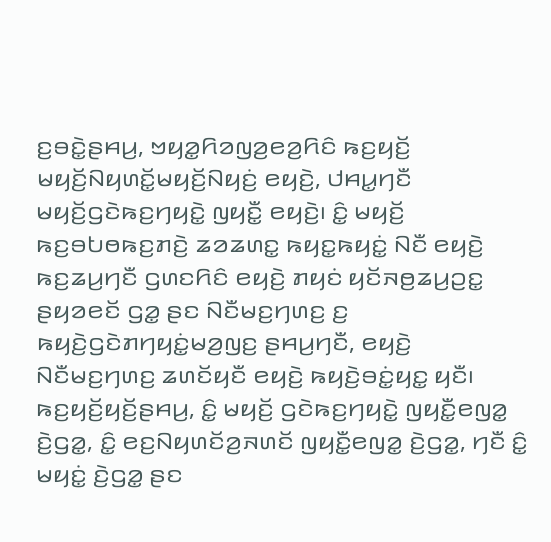ꤢ꤬ꤋꤢꤧ꤭ꤔꤌꤣ꤬, ꤠꤟꤤ꤭ꤖꤤꤜꤤ꤬ꤕꤤ꤬ꤖꤢꤨ ꤒꤢ꤬ꤟꤢꤩ꤬ ꤗꤟꤢꤩ꤬ꤡꤟꤛꤢꤩ꤭ꤗꤟꤢꤩ꤬ꤡꤟꤢꤦ꤬ ꤕꤟꤢꤧ꤬, ꤓꤌꤣ꤭ꤚꤢꤪ ꤗꤟꤢꤩ꤬ꤞꤢꤧꤒꤢ꤬ꤚꤟꤢꤧ꤭ ꤜꤟꤢꤪ꤭ ꤕꤟꤢꤧ꤬꤯ ꤢꤨ꤭ ꤗꤟꤢꤩ꤬ ꤒꤢ꤬ꤋꤝꤥꤒꤢ꤬ꤊꤢꤧ꤬ ꤘꤤꤘꤛꤢ꤭ ꤒꤟꤢ꤭ꤒꤟꤢꤦ꤭ ꤡꤢꤪ ꤕꤟꤢꤧ꤬ ꤒꤢ꤬ꤘꤣ꤬ꤚꤢꤪ ꤞꤛꤢꤖꤢꤨ ꤕꤟꤢꤧ꤬ ꤊꤟꤢꤦ ꤟꤢꤩꤏꤥ꤬ꤘꤣ꤬ꤑꤢ꤭ ꤔꤟꤤꤕꤢꤩ ꤞꤤ꤭ ꤔꤢ ꤡꤢꤪꤗꤢ꤬ꤚꤛꤢ꤬ ꤢ꤬ ꤒꤟꤢꤧ꤬ꤞꤢꤧꤊꤚꤟꤢꤦ꤭ꤗꤤ꤬ꤜꤢ꤬ ꤔꤌꤣ꤬ꤚꤢꤪ, ꤕꤟꤢꤧ꤬ ꤡꤢꤪꤗꤢ꤬ꤚꤛꤢ꤬ ꤘꤛꤢꤩꤟꤢꤪ ꤕꤟꤢꤧ꤬ ꤒꤟꤢꤧ꤬ꤋꤢꤦ꤭ꤟꤢ꤭ ꤟꤢꤪ꤯
ꤒꤢ꤬ꤟꤢꤩ꤬ꤟꤢꤩ꤬ꤔꤌꤣ꤬, ꤢꤨ꤭ ꤗꤟꤢꤩ꤬ ꤞꤢꤧꤒꤢ꤬ꤚꤟꤢꤧ꤭ ꤜꤟꤢꤪ꤭ꤕꤜꤤ꤭ ꤢꤧ꤬ꤞꤤ꤭, ꤢꤨ꤭ ꤕꤢ꤬ꤡꤟꤛꤢꤩꤤ꤬ꤏꤛꤢꤩ ꤜꤟꤢꤪ꤭ꤕꤜꤤ꤭ ꤢꤧ꤬ꤞꤤ꤭, ꤚꤢꤪ ꤢꤨ꤭ ꤗꤟꤢꤦ꤭ ꤢꤧ꤬ꤞꤤ꤭ ꤔꤢ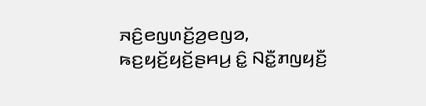ꤏꤢꤨ꤬ꤕꤜꤛꤢꤩ꤬ꤤ꤬ꤕꤜꤤ, ꤒꤢ꤬ꤟꤢꤩ꤬ꤟꤢꤩ꤬ꤔꤌꤣ꤬ ꤢꤨ꤭ ꤡꤢꤪ꤭ꤊꤜꤟꤢꤪ꤬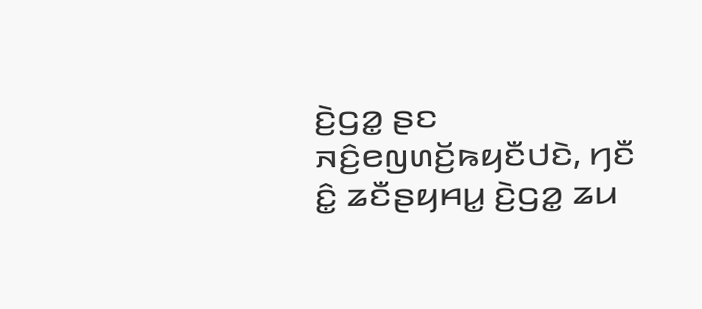ꤢꤧ꤬ꤞꤤ꤭ ꤔꤢ ꤏꤢꤨ꤬ꤕꤜꤛꤢꤩ꤬ꤒꤟꤢꤪꤓꤢꤧ, ꤚꤢꤪ ꤢꤨ꤭ ꤘꤢꤪꤔꤟꤌꤣ꤭ ꤢꤧ꤬ꤞꤤ꤭ ꤘꤣ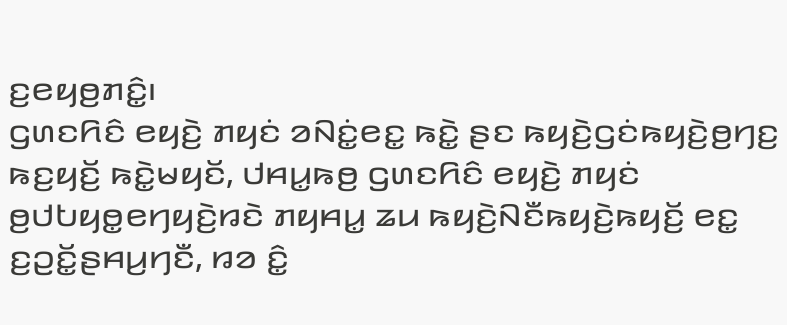ꤢ꤬ꤕꤟꤥ꤬ꤊꤢꤨ꤭꤯
ꤞꤛꤢꤖꤢꤨ ꤕꤟꤢꤧ꤬ ꤊꤟꤢꤦ ꤤꤡꤢꤦ꤭ꤕꤢ꤭ ꤒꤢꤧ꤭ ꤔꤢ ꤒꤟꤢꤧ꤬ꤞꤢꤦꤒꤟꤢꤧ꤬ꤥ꤬ꤚꤢ꤬ ꤒꤢ꤬ꤟꤢꤩ꤬ ꤒꤢꤧ꤭ꤗꤟꤢꤩ, ꤓꤌꤣ꤭ꤒꤥ꤬ ꤞꤛꤢꤖꤢꤨ ꤕꤟꤢꤧ꤬ ꤊꤟꤢꤦ ꤥ꤬ꤓꤝꤟꤥ꤭ꤕꤚꤟꤢꤧ꤬ꤙꤢꤧ ꤊꤟꤌꤣ꤭ ꤘꤣ ꤒꤟꤢꤧ꤬ꤡꤢꤪꤒꤟꤢꤧ꤬ꤒꤟꤢꤩ꤬ ꤕꤢ꤭ ꤢ꤬ꤑꤢꤩ꤭ꤔꤌꤣ꤬ꤚꤢꤪ, ꤙꤤ ꤢꤨ꤭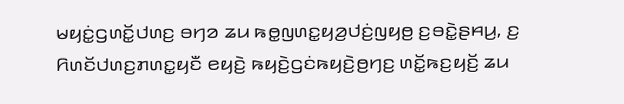ꤗꤟꤢꤦ꤭ꤞꤛꤢꤩ꤭ꤓꤛꤢ꤬ ꤋꤚꤤ ꤘꤣ ꤒꤥ꤭ꤜꤛꤢ꤭ꤟꤤ꤬ꤓꤢꤦ꤬ꤜꤟꤥ꤬ ꤢ꤬ꤋꤢꤧ꤭ꤔꤌꤣ꤬, ꤢ꤬ ꤖꤛꤢꤩꤓꤛꤢ꤬ꤊꤛꤢ꤭ꤟꤢꤪ ꤕꤟꤢꤧ꤬ ꤒꤟꤢꤧ꤬ꤞꤢꤦꤒꤟꤢꤧ꤬ꤥ꤬ꤚꤢ꤬ ꤛꤢꤩ꤭ꤒꤢ꤬ꤟꤢꤩ꤬ ꤘꤣ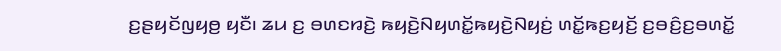ꤢ꤬ꤔꤟꤢꤩꤜꤟꤥ꤬ ꤟꤢꤪ꤯ ꤘꤣ ꤢ꤬ ꤋꤛꤢꤙꤢꤧ꤬ ꤒꤟꤢꤧ꤬ꤡꤟꤛꤢꤩ꤭ꤒꤟꤢꤧ꤬ꤡꤟꤢꤦ꤬ ꤛꤢꤩ꤭ꤒꤢ꤬ꤟꤢꤩ꤬ ꤢ꤬ꤋꤢꤨ꤬ꤢ꤬ꤋꤛꤢꤩ꤭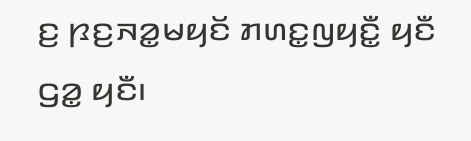ꤢ꤬ ꤐꤢ꤬ꤏꤤ꤭ꤗꤟꤢꤩ ꤊꤛꤢ꤭ꤜꤟꤢꤪ꤭ ꤟꤢꤪ ꤞꤤ꤭ ꤟꤢꤪ꤯